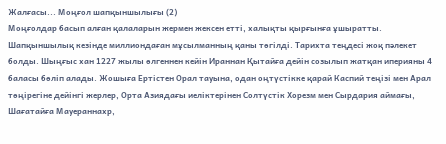Жалғасы... Моңғол шапқыншылығы (2)
Моңғолдар басып алған қалаларын жермен жексен етті, халықты қырғынға ұшыратты. Шапқыншылық кезінде миллиондаған мұсылманның қаны төгілді. Тарихта теңдесі жоқ пәлекет болды. Шыңғыс хан 1227 жылы өлгеннен кейін Ираннан Қытайға дейін созылып жатқан иперияны 4 баласы бөліп алады. Жошыға Ертістен Орал тауына, одан оңтүстікке қарай Каспий теңізі мен Арал төңірегіне дейінгі жерлер, Орта Азиядағы иеліктерінен Солтүстік Хорезм мен Сырдария аймағы, Шағатайға Мауераннахр,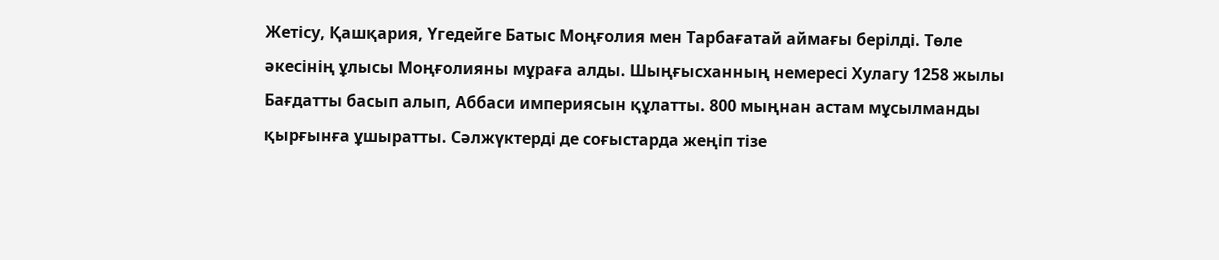Жетісу, Қашқария, Үгедейге Батыс Моңғолия мен Тарбағатай аймағы берілді. Төле әкесінің ұлысы Моңғолияны мұраға алды. Шыңғысханның немересі Хулагу 1258 жылы Бағдатты басып алып, Аббаси империясын құлатты. 800 мыңнан астам мұсылманды қырғынға ұшыратты. Сәлжүктерді де соғыстарда жеңіп тізе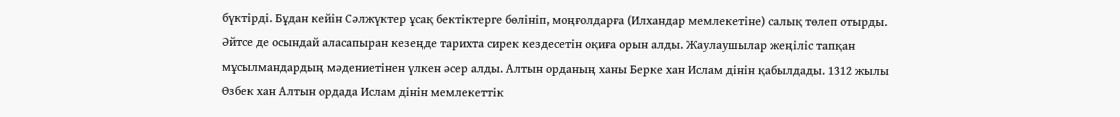бүктірді. Бұдан кейін Сәлжүктер ұсақ бектіктерге бөлініп, моңғолдарға (Илхандар мемлекетіне) салық төлеп отырды.
Әйтсе де осындай аласапыран кезеңде тарихта сирек кездесетін оқиға орын алды. Жаулаушылар жеңіліс тапқан мұсылмандардың мәдениетінен үлкен әсер алды. Алтын орданың ханы Берке хан Ислам дінін қабылдады. 1312 жылы Өзбек хан Алтын ордада Ислам дінін мемлекеттік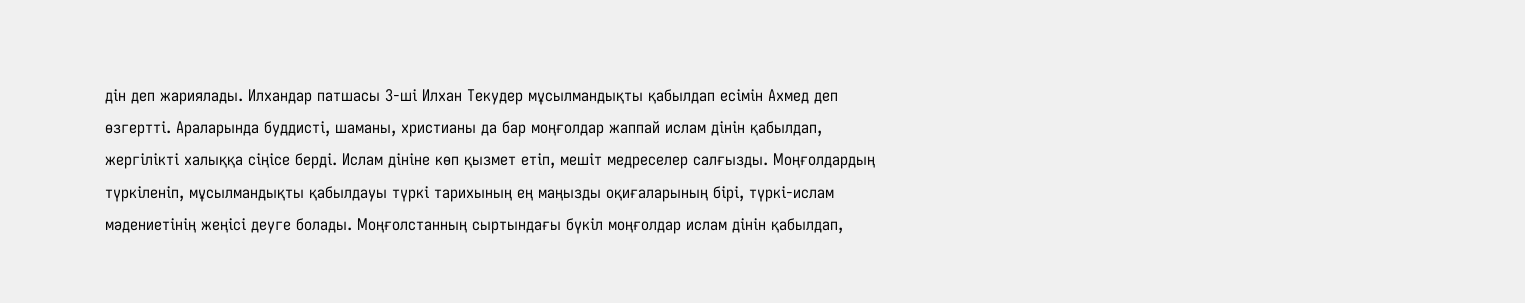дін деп жариялады. Илхандар патшасы 3-ші Илхан Текудер мұсылмандықты қабылдап есімін Ахмед деп өзгертті. Араларында буддисті, шаманы, христианы да бар моңғолдар жаппай ислам дінін қабылдап, жергілікті халыққа сіңісе берді. Ислам дініне көп қызмет етіп, мешіт медреселер салғызды. Моңғолдардың түркіленіп, мұсылмандықты қабылдауы түркі тарихының ең маңызды оқиғаларының бірі, түркі-ислам мәдениетінің жеңісі деуге болады. Моңғолстанның сыртындағы бүкіл моңғолдар ислам дінін қабылдап,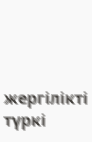жергілікті түркі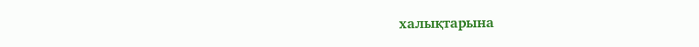халықтарына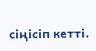сіңісіп кетті.